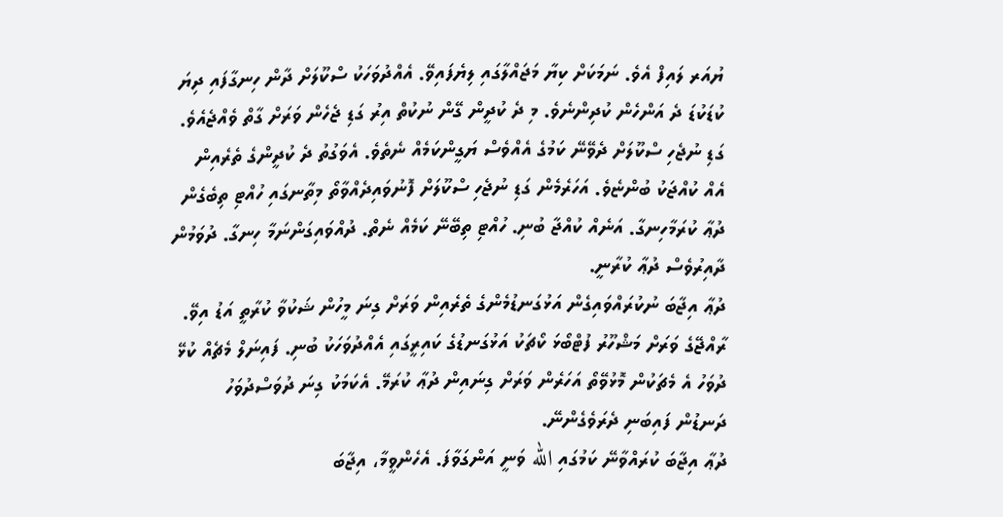ޔުއަރ ލައިފް އެވެ. ނަމަކަށް ކިޔާ މަޖައްލާގައި ލިޔެފައިވޭ. އެއްދުވަހަކު ސްކޫލަށް ދާން ހިނގާފައި ދިޔަ ކުޑަކުޑަ ދެ އަންހެން ކުދިންނެވެ. މި ދެ ކުދީން ގޭން ނުކުތް އިރު ގަޑި ޖެހެން ވަރަށް ގާތް ވެއްޖެއެވެ. ގަޑި ނުޖެހި ސްކޫލަށް ދެވޭނޭ ކަމުގެ އެއްވެސް ޔަގީންކަމެއް ނެތެވެ. އެވަގުތު ދެ ކުދީންގެ ތެރެއިން އެއް ކުއްޖަކު ބުންޏެވެ. އަހަރެމެން ގަޑި ނުޖެހި ސްކޫލަށް ފޮނުވައިދެއްވާތޯ މިތާނގައި ހުއްޓި ތިބެގެން ދުޢާ ކުރަމާހިނގާ. އަނެއް ކުއްޖާ ބުނި. ހުއްޓި ތިބޭނޭ ކަމެއް ނެތް. ދުއްވައިގަންނަމާ ހިނގާ. ދުވަމުން ދާއިރުވެސް ދުޢާ ކުރާނީ.
ދުޢާ އިޖާބަ ނުކުރައްވައިގެން އަޅުގަނޑުމެންގެ ތެރެއިން ވަރަށް ގިނަ މީހުން ޝަކުވާ ކުރާތީ އަޑު އިވޭ. ރާއްޖޭގެ ވަރަށް މަޝްހޫރު ފުޓްބޯޅަ ކޯޗަކު އަޅުގަނޑުގެ ކައިރީގައި އެއްދުވަހަކު ބުނި. ފައިނަލް މެޗެއް ކުޅޭ ދުވަހު އެ މެޗަކުން މޮޅުވޭތޯ އަހަރެން ވަރަށް ގިނައިން ދުޢާ ކުރަމޭ. އެކަމަކު ގިނަ ދުވަސްދުވަހު ދަނޑުން ފައިބަނި ދެރަވެގެންނޭ.
ދުޢާ އިޖާބަ ކުރައްވާނޭ ކަމުގައި الله ވަނީ އަންގަވާފަ. އެހެންވީމާ، އިޖާބަ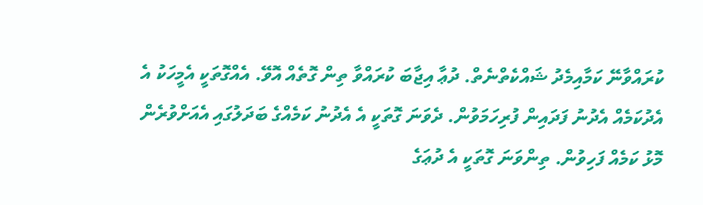ކުރައްވާނޭ ކަމާއިމެދު ޝައްކެތްނެތް. ދުޢާ އިޖާބަ ކުރައްވާ ތިން ގޮތެއް އޮވޭ. އެއްގޮތަކީ އެމީހަކު އެ އެދުކަމެއް އެދުނު ފަދައިން ފުރިހަމަވުން. ދެވަނަ ގޮތަކީ އެ އެދުނު ކަމެއްގެ ބަދަލުގައި އެއަށްވުރެން މޮޅު ކަމެއް ފަހިވުން. ތިންވަނަ ގޮތަކީ އެ ދުޢަގެ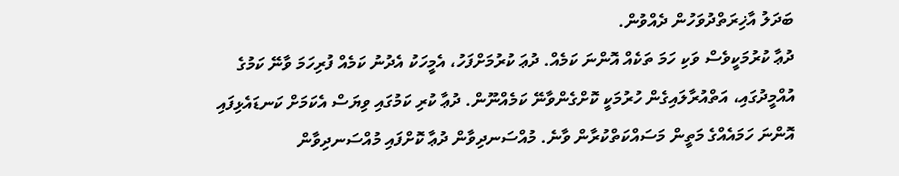ބަދަލު އާޚިރަތްދުވަހުން ދެއްވުން.
ދުޢާ ކުރުމަކީވެސް ވަކި ހަމަ ތަކެއް އޮންނަ ކަމެއް. ދުޢަ ކުރުމަށްފަހު، އެމީހަކު އެދުނު ކަމެއް ފުރިހަމަ ވާނޭ ކަމުގެ އުއްމީދުގައި، އަތްއުރާލައިގެން ހުރުމަކީ ކޮށްގެންވާނޭ ކަމެއްނޫން. ދުޢާ ކުރި ކަމުގައި ވިޔަސް އެކަމަށް ކަނޑައެޅިފައި އޮންނަ ހަމައެއްގެ މަތީން މަސައްކަތްކުރާން ވާނެ. މުއްސަނދިވާން ދުޢާ ކޮށްފައި މުއްސަނދިވާން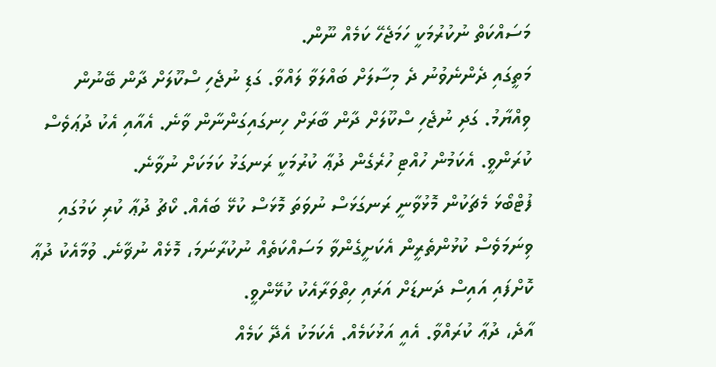މަސައްކަތް ނުކުރުމަކީ ހަމަޖެހޭ ކަމެއް ނޫން.
މަތީގައި ދެންނެވުނު ދެ މިސާލަށް ބައްލަވާ ލައްވާ. ގަޑި ނުޖެހި ސްކޫލަށް ދާން ބޭނުން ވިއްޔާމު. ގަދި ނުޖެހި ސްކޫލަށް ދާން ބާރަށް ހިނގައިގަންނާން ވާނެ. އެއާއި އެކު ދުޢަވެސް ކުރަންވީ. އެކަމުން ހުއްޓި ހުރެގެން ދުޢާ ކުރުމަކީ ރަނގަޅު ކަމަކަށް ނުވާނެ.
ފުޓްބޯޅަ މެޗަކުން މޮޅުވާނީ ރަނގަޅަސް ނުވަތަ މޮޅަސް ކުޅޭ ބައެއް. ކޯޗު ދުޢާ ކުރި ކަމުގައި ވިނަމަވެސް ކުޅުންތެރީން އެކަށީގެންވާ މަސައްކަތެއް ނުކުރާނަމަ، މޮޅެއް ނުޥާނެ. ވުމާއެކު ދުޢާ ކޮށްފައި އައިސް ދަނޑަށް އަރައި ހިތްވަރާއެކު ކުޅޭންވީ.
އާދެ، ދުޢާ ކުރައްވާ. އެއީ އަޅުކަމެއް. އެކަމަކު އެދޭ ކަމެއް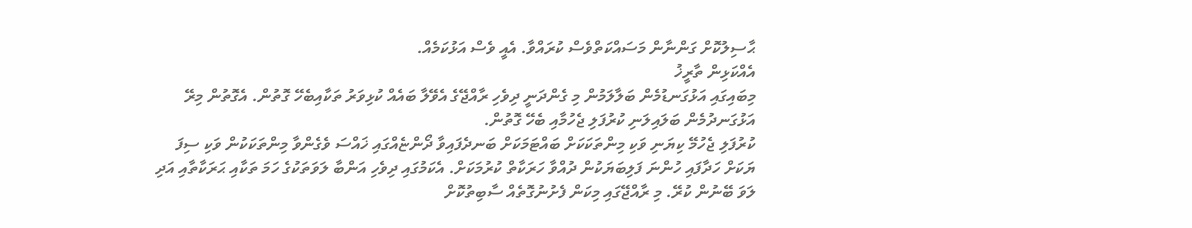ޙާސިލުކޮށް ގަންނާން މަސައްކަތްވެސް ކުރައްވާ. އެއީ ވެސް އަޅުކަމެއް.
އެއްކަޅިން ތާރީޚު
މިބައިގައި އަޅުގަނޑުމެން ބަލާލަމުން މި ގެންދަނީ ދިވެހި ރާއްޖޭގެ އެވޭލާ ބައެއް ކުޅިވަރު ތަކާއިބެހޭ ގޮތުން. އެގޮތުން މިރޭ އަޅުގަނދުމެން ބަލައިލަނި ކުރުފަލި ޖެހުމާއި ބެހޭ ގޮތުން.
ކުރުފަލި ޖެހުމޭ ކިޔަނި ވަކި މިންތަކަކަށް ބައްޓަމަކަށް ބަނދެފައިވާ ދޯންޏެއްގައި ޚައްސަ ވެގެންވާ މިންތަކަކުން ވަކި ސިފަ ޔަކަށް ހަދާފައި ހުންނަ ފަލިބަޔަކުން ދުއްވާ ހަރަކާތް ކުރުމަކަށް. އެކަމުގައި ދިވެހި އަންބާ ލަވަތަކުގެ ހަމަ ތަކާއި ޙަރަކާތާއި އަދި ލަވަ ބޭނުން ކުރޭ. މި ރާއްޖޭގައި މިކަން ފެށުނުގޮތެއް ސާބިތުކޮށް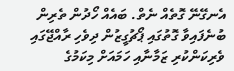އެނގޭނޭ ގޮތެއް ނެތް. ބައެއް ހޯދުން ތެރިން ބުނެފައިވާ ގޮތުގައި ޕޯޗުގީޒުން ދިވެހި ރާއްޖޭގައި ވެރިކަންކުރި ޒަމާނާއި ހަމައަށް މިކަމުގެ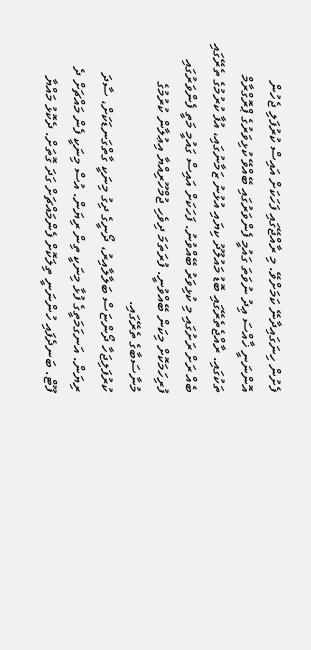ފެށުން ހިނަގައިދާނޭ ކަމަށްވޭ. މި ރާއްޖޭގައި ފަހަކަށް އައިސް ކުރުފަލި ޖެހުން އޮންނަނީ ޚާއްސަ ޢިދު ނުވަތަ ގައުމީ ފެންވަރުގައި ބޭއްވޭ ކުޅިވަރުގެ ޕްރޮގްރާމް ތަކުގައި. ރާއްޖެތެރޭގައި ބޮޑު މައުލޫދު ކިޔައި އުޅުނު ޒަމާނުގައި، އުފާ ކުރުމުގެ ތެރޭގައި ބެއް ރަށް ރަށުގައި މި ކުޅިވަރު ބޭއްވުނު. ފަހަކަށް އައިސް ގައުމީ މަތީ ފެންވަރުގައި ފުރިހަމަކޮށް މިކަން ބޭއްވުނީ. ފުރަތަމަ ދިވެހި ޖުމްހޫރިއްޔާ އިޢުލާން ކުރުމުގެ މުނާސަބާގެ ތެރޭގައި.
ކުރުފަލިޖަހާ ދޯންޏަސް ބަލާލާއިރު، ދޯނީގެ ދިގު މިނަކީ ގާތްގަނޑަކަށް، ސާދަ ރިޔަން. އަނގަމަތީގެ ފުޅާ މިނަކީ ތިން ރިޔަން. އުސް މިނަކީ ފެން މައްޗަށް ދެ ފޫޓް. ބަނދެފައި ހުންނަނީ ތިލަކޮށް ފެންމައްޗަށް ގަދަ ގޮތަށް. ދެކޮޅު މައްޔާ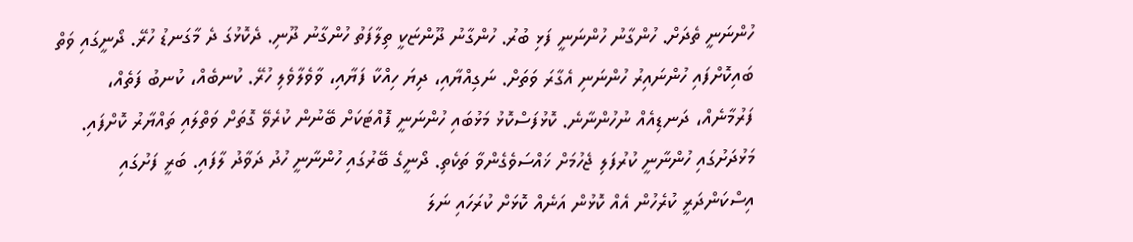ހުންނަނީ ތެދަށް. ހުންގާނު ހުންނަނީ ފަޅި ބުރު. ހުންގާނު ދޫންޏަކީ ތިލާފަތު ހުންގާނު ދޫނި. ދެކޮޅުގަ ދެ މާގަނޑު ހުރޭ. ދޯނީގައި ވަތް ބައިކޮށްފައި ހުންނައިރު ހުންނަނި އެގާރަ ވަތަށް. ނަގިއްޔާއި، ދިޔަ ހިއްކާ ފަޔާއި، ވާވެލާވެލި ހުރޭ. ކުނބެއް، ކުނބު ފަތެއް، ފަރުމާނެއް، ދަނޑިއެއް ނުހުންނާނެ. ކޮޅުފަސްކޮޅު މަޅުބައި ހުންނަނީ ފޮއްޓަކަށް ބޭނުން ކުރެވޭ ގޮތަށް ވަތްލައި ތައްޔާރު ކޮށްފައި. މަޅުދަށުގައި ހުންނާނީ ކުރުފަލި ޖެހުމަށް ޚައްސަވެގެންވާ ތަކެތި. ދޯނީގެ ބޭރުގައި ހުންނާނީ ހުދު ދަވާދު ލާފައި. ބަރީ ފަށުގައި އިސްކަންދަރީ ކުރެހުން އެއް ކޮޅުން އަނެއް ކޮޅަށް ކުރަހައި ނަލަ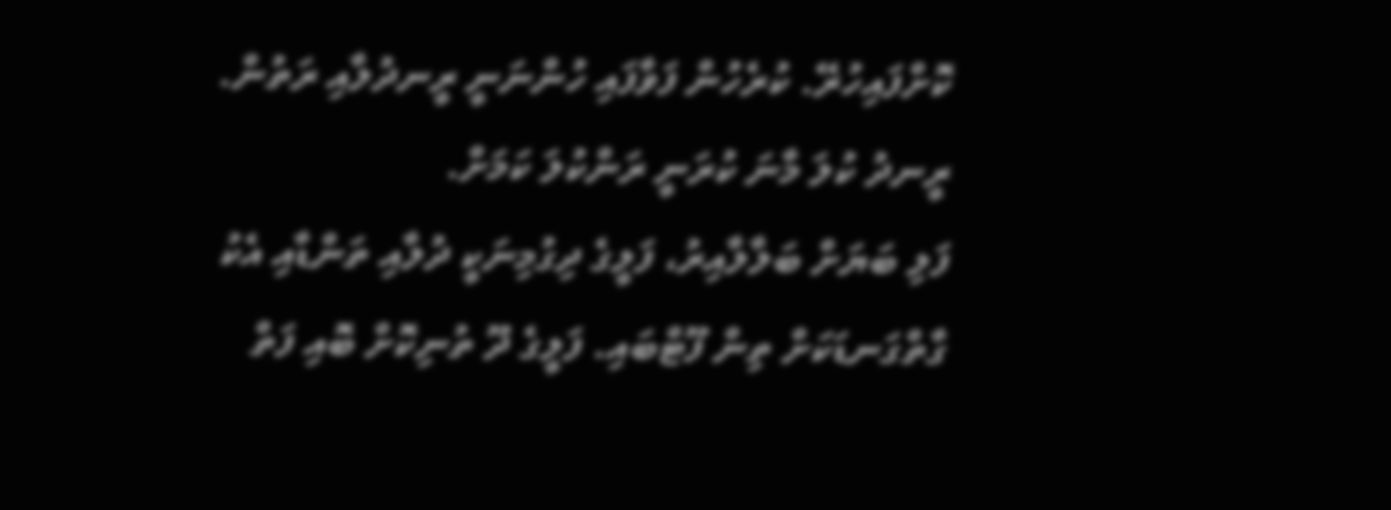ކޮށްފައިހުރޭ. ކުރެހުން ފަވާފައި ހުންނަނީ ރީނދުލާއި ރަތުން. ރީނދު ކުލަ މާނަ ކުރަނީ ރަންކުލަ ކަމަށް.
ފަލި ބަޔަށް ބަލާލާއިރު، ފަލީގެ ދިގުމިނަކީ ދުލާއި ތަންޑާއި އެކު ގާތްގަނޑަކަށް ތިން ފޫޓްބައި. ފަލީގެ ދޫ ތުނިކޮށް ބޮއި ފަތް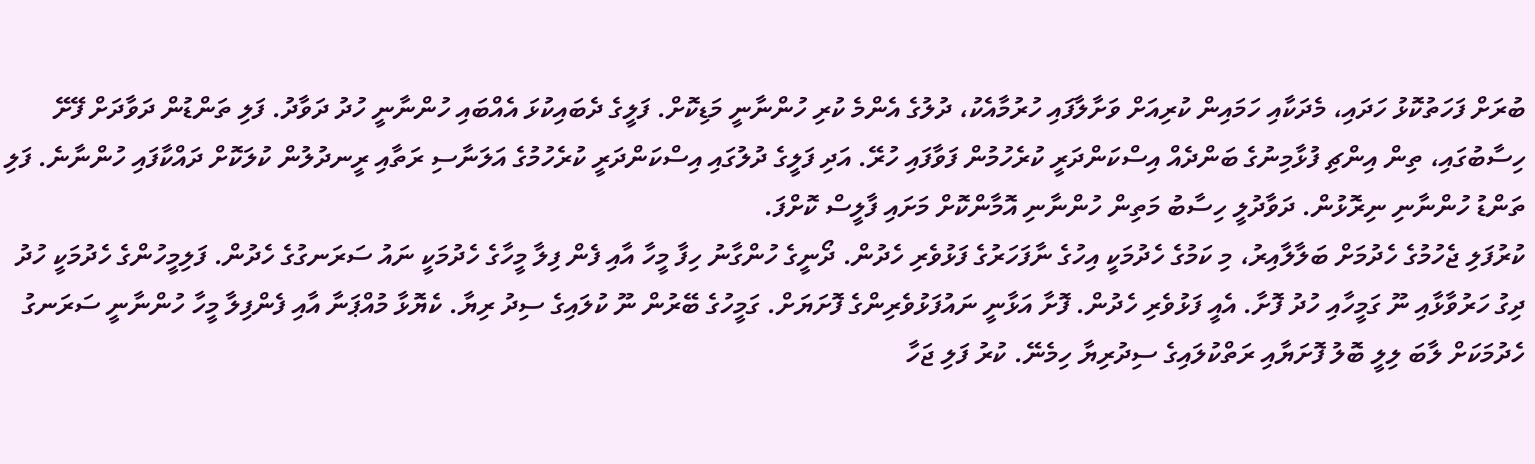ބުރަށް ފަހަތުކޮޅު ހަދައި، މެދަކާއި ހަމައިން ކުރިއަށް ވަށާލާފައި ހުރުމާއެކު، ދުލުގެ އެންމެ ކުރި ހުންނާނީ މަޑިކޮށް. ފަލީގެ ދެބައިކުޅަ އެއްބައި ހުންނާނީ ހުދު ދަވާދު. ފަލި ތަންޑުން ދަވާދަށް ފޭށޭ ހިސާބުގައި، ތިން އިންޗި ފުޅާމިނުގެ ބަންދެއް އިސްކަންދަރީ ކުރެހުމުން ފަވާފައި ހުރޭ. އަދި ފަލީގެ ދުލުގައި އިސްކަންދަރީ ކުރެހުމުގެ އަލަނާސި ރަތާއި ރީނދުލުން ކުލަކޮށް ދައްކާފައި ހުންނާނެ. ފަލި ތަންޑު ހުންނާނި ނިރޮޅުން. ދަވާދުލީ ހިސާބު މަތިން ހުންނާނި އޮމާންކޮށް މަށައި ފާލީސް ކޮށްފަ.
ކުރުފަލި ޖެހުމުގެ ހެދުމަށް ބަލާލާއިރު، މި ކަމުގެ ހެދުމަކީ އިހުގެ ނާފަހަރުގެ ފަޅުވެރި ހެދުން. ދޯނީގެ ހުންގާނު ހިފާ މީހާ އާއި ފެން ފިލާ މީހާގެ ހެދުމަކީ ނައު ސަރަނގުގެ ހެދުން. ފަލިމީހުންގެ ހެދުމަކީ ހުދު ދިގު ހަރުވާޅާއި ނޫ ގަމީހާއި ހުދު ފޮށާ. އެއީ ފަޅުވެރި ހެދުން. ފޮށާ އަޅާނީ ނައުފަޅުވެރިންގެ ފޮށަޔަށް. ގަމީހުގެ ބޭރުން ނޫ ކުލައިގެ ސިދު ރިޔާ. ކެޔޮޅާ މުއްޕަނާ އާއި ފެންފިލާ މީހާ ހުންނާނީ ސަރަނގު ހެދުމަކަށް ލާބަ ލިލީ ބޮލު ފޮށަޔާއި ރަތްކުލައިގެ ސިދުރިޔާ ހިމެނޭ. ކުރު ފަލި ޖަހާ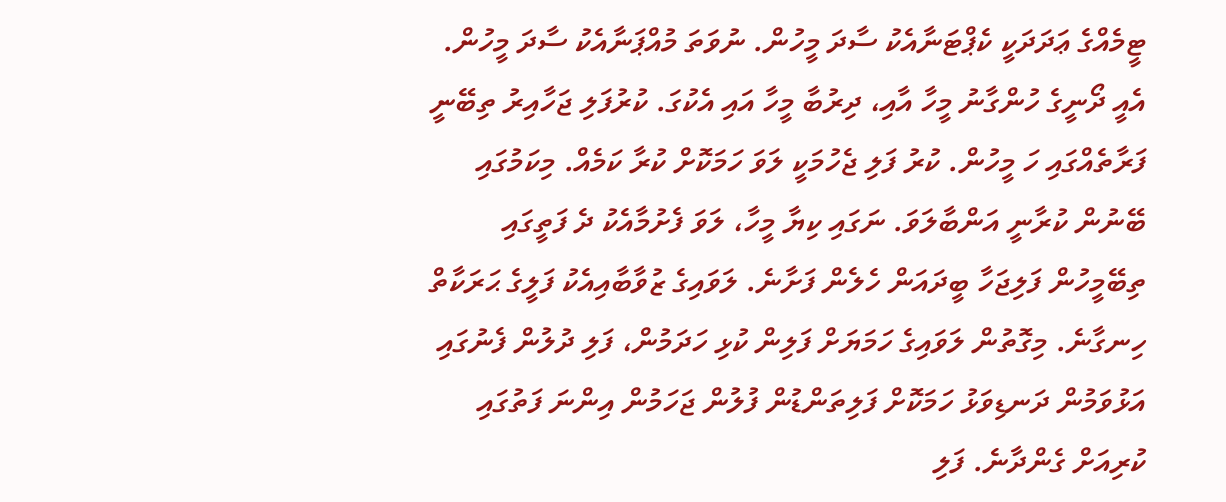ޓީމެއްގެ ޢަދަދަކީ ކެޕްޓަނާއެކު ސާދަ މީހުން. ނުވަތަ މުއްޕަނާއެކު ސާދަ މީހުން. އެއީ ދޯނީގެ ހުންގާނު މީހާ އާއި، ދިރުބާ މީހާ އައި އެކުގަ. ކުރުފަލި ޖަހާއިރު ތިބޭނީ ފަރާތެއްގައި ހަ މީހުން. ކުރު ފަލި ޖެހުމަކީ ލަވަ ހަމަކޮށް ކުރާ ކަމެއް. މިކަމުގައި ބޭނުން ކުރާނީ އަންބާލަވަ. ނަގައި ކިޔާ މީހާ، ލަވަ ފެށުމާއެކު ދެ ފަތީގައި ތިބޭމީހުން ފަލިޖަހާ ބީދައަން ހެލެން ފަށާނެ. ލަވައިގެ ޒުވާބާއިއެކު ފަލީގެ ޙަރަކާތް ހިނގާނެ. މިގޮތުން ލަވައިގެ ހަމަޔަށް ފަލިން ކުޅި ހަދަމުން، ފަލި ދުލުން ފެނުގައި އަޅުވަމުން ދަނޑިވަޅު ހަމަކޮށް ފަލިތަންޑުން ފުލުން ޖަހަމުން އިންނަ ފަތުގައި ކުރިއަށް ގެންދާނެ. ފަލި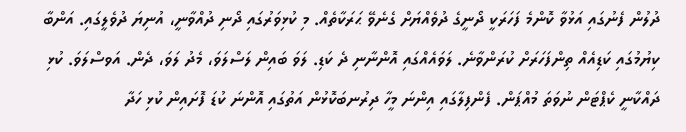ދުލުން ފެނުގައި އަޅުވާ ކޮންމެ ފަހަރަކީ ދޯނީގެ ދުވެއްޔަށް ގެނެވޭ ޙަރަކާތެއް. މި ކުޅިވަރުގައި ދޯނި ދުއްވާނީ، އުނިޔަ ދުވެލީގައި. އަންބާ ކިޔުމުގައި ކަޑިއެއް ތިންފަހަރަށް ކުރަންވާނެ. ލަވައެއްގައި އޮންނާނި ދެ ކަޑި. ލަވަ ބައިން ލަސްލަވަ، މެދު ލަވަ، ދެން. އަވސްލަވަ. ކުޅި ދައްކާނީ ކެޕްޓަން ނުވަތަ މުއްޕަން. ފެންފިލާގައި އިންނަ މީހާ ދިރުނބަކޮޅުން އަތުގައި އޮންނަ ކުޑަ ފޮށައިން ކުޅި ހަދާ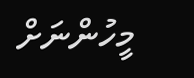މީހުންނަށް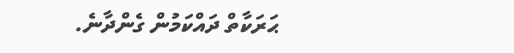ޙަރަކާތް ދައްކަމުން ގެންދާނެ.